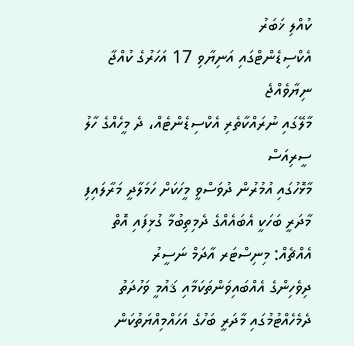ކުއްލި ޚަބަރު
އެކްސިޑެންޓްގައި އަނިޔާވި 17 އަހަރުގެ ކުއްޖާ ނިޔާވެއްޖެ
މާލޭގައި ނުރައްކާތެރި އެކްސިޑެންޓެއް، ދެ މީހެއްގެ ހާލު ސީރިއަސް
މާޅޮހުގައި އުމުރުން ދުވަސްވީ މީހަކަށް ހަމަލާދީ މަރާލައިފި
މާދަރީ ބަހަކީ އެބައެއްގެ ދެމިތިބުމާ ގުޅިފައި އޮތް އެއްޗެއް: މިނިސްޓަރ އާދަމް ނަސީރު
ދިވެހިންގެ އެއްބައިވަންތަކަމާއި ޤައުމީ ވަހުދަތު ދެމެހެއްޓުމުގައި މާދަރީ ބަހުގެ އަހައްމިއްޔަތުކަން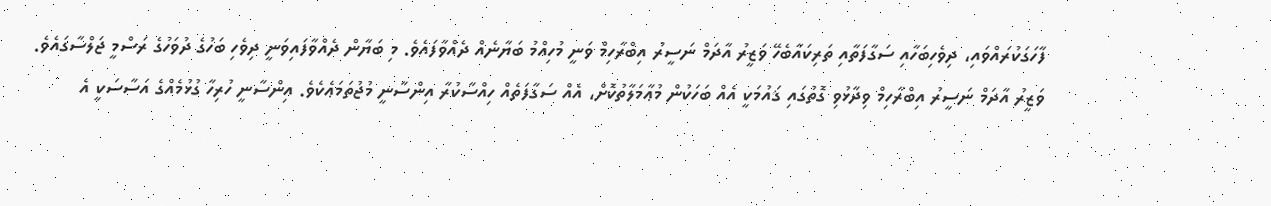ފާހަގަކުރައްވައި، ދިވެހިބަހާއި ސަގާފަތާއި ތަރިކައާބެހޭ ވަޒީރު އާދަމް ނަސީރު އިބްރާހިމް ވަނީ މުހިއްމު ބަޔާނެއް ދެއްވާފައެވެ. މި ބަޔާން ދެއްވާފައިވަނީ ދިވެހި ބަހުގެ ދުވަހުގެ ރަސްމީ ޖަލްސާގައެވެ.
ވަޒީރު އާދަމް ނަސީރު އިބްރާހިމް ވިދާޅުވި ގޮތުގައި ޤައުމަކީ އެއް ބަހަކުން މުޢާމަލާތުކޮށް، އެއް ސަގާފަތެއް ހިއްސާކުރާ އިންސާނީ މުޖުތަމަޢެކެވެ. އިންސާނީ ހުރިހާ ގުޅުމެއްގެ އަސާސަކީ އެ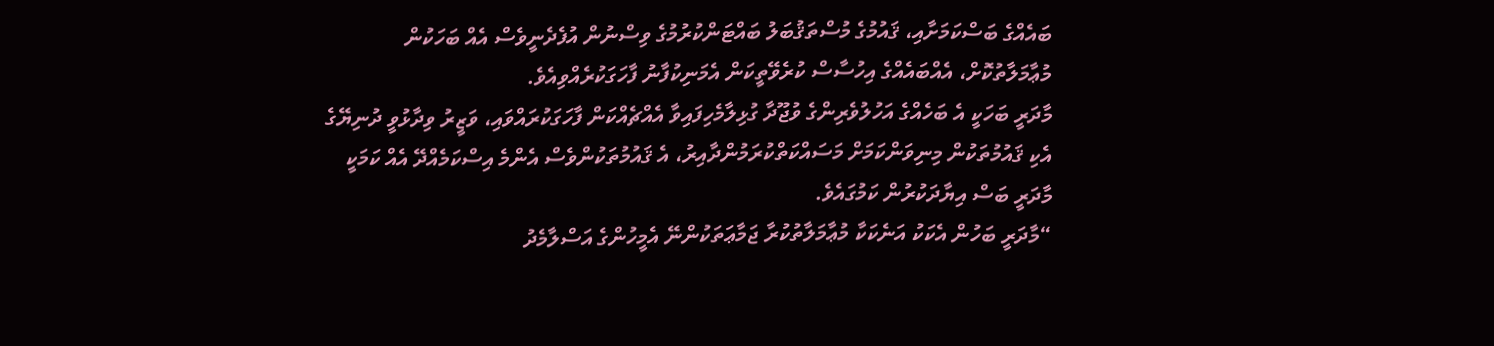ބައެއްގެ ބަސްކަމަށާއި، ޤައުމުގެ މުސްތަޤުބަލު ބައްޓަންކުރުމުގެ ވިސްނުން އުފެދެނީވެސް އެއް ބަހަކުން މުޢާމަލާތުކޮށް، އެއްބައެއްގެ އިހުސާސް ކުރެވޭތީކަން އެމަނިކުފާނު ފާހަގަކުރެއްވިއެވެ.
މާދަރީ ބަހަކީ އެ ބަހެއްގެ އަހުލުވެރިންގެ ވުޖޫދާ ގުޅިލާމެހިފައިވާ އެއްޗެއްކަން ފާހަގަކުރައްވައި، ވަޒީރު ވިދާޅުވީ ދުނިޔޭގެ އެކި ޤައުމުތަކުން މިނިވަންކަމަށް މަސައްކަތްކުރަމުންދާއިރު، އެ ޤައުމުތަކުންވެސް އެންމެ އިސްކަމެއްދޭ އެއް ކަމަކީ މާދަރީ ބަސް އިޔާދަކުރުން ކަމުގައެވެ.
“މާދަރީ ބަހުން އެކަކު އަނެކަކާ މުޢާމަލާތުކުރާ ޖަމާޢަތަކުންނޭ އެމީހުންގެ އަސްލާމެދު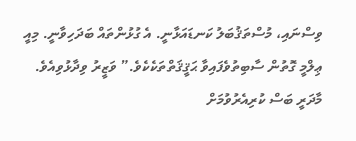ވިސްނައި، މުސްތަޤުބަލު ކަނޑައަޅާނީ. އެ ގުޅުންތައް ބަދަހިވާނީ. މިއީ ޢިލްމީ ގޮތުން ސާބިތުވެފައިވާ ޙަޤީޤަތްތަކެކެވެ.” ވަޒީރު ވިދާޅުވިއެވެ.
މާދަރީ ބަސް ކުރިއެރުވުމަށް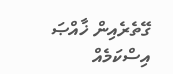ގޭތެރެއިން ޚާއްޞަ އިސްކަމެއް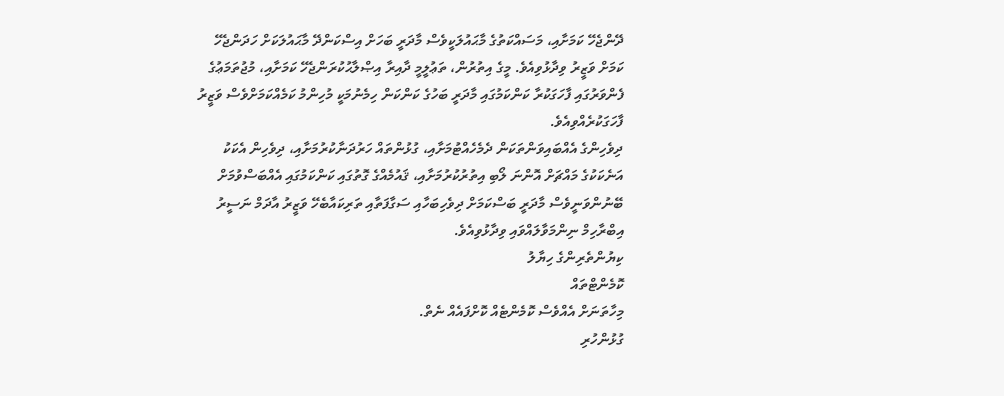ދޭންޖެހޭ ކަމަށާއި، މަސައްކަތުގެ މާޙައުލަކީވެސް މާދަރީ ބަހަށް އިސްކަންދޭ މާޙައުލަކަށް ހަދަންޖެހޭ ކަމަށް ވަޒީރު ވިދާޅުވިއެވެ. މީގެ އިތުރުން، ތަޢުލީމީ ދާއިރާ އިޞްލާޙުކުރަންޖެހޭ ކަމަށާއި، މުޖުތަމަޢުގެ ފެންވަރުގައި ފާހަގަކުރާ ކަންކަމުގައި މާދަރީ ބަހުގެ ކަންކަން ހިމެނުމަކީ މުހިންމު ކަމެއްކަމަށްވެސް ވަޒީރު ފާހަގަކުރެއްވިއެވެ.
ދިވެހިންގެ އެއްބައިވަންތަކަން ދެމެހެއްޓުމަށާއި، ގުޅުންތައް ހަރުދަނާކުރުމަށާއި، ދިވެހިން އެކަކު އަނެކަކުގެ މައްޗަށް އޮންނަ ލޯބި އިތުރުކުރުމަށާއި، ޤައުމެއްގެ ގޮތުގައި ކަންކަމުގައި އެއްބަސްވުމަށް ބޭނުންވަނީވެސް މާދަރީ ބަސްކަމަށް ދިވެހިބަހާއި ސަގާފަތާއި ތަރިކައާބެހޭ ވަޒީރު އާދަމް ނަސީރު އިބްރާހިމް ނިންމަވާލައްވައި ވިދާޅުވިއެވެ.
ކިޔުންތެރިންގެ ހިޔާލު
ކޮމެންޓްތައް
މިހާތަނަށް އެއްވެސް ކޮމެންޓެއް ކޮށްފައެއް ނެތް.
ގުޅުންހުރި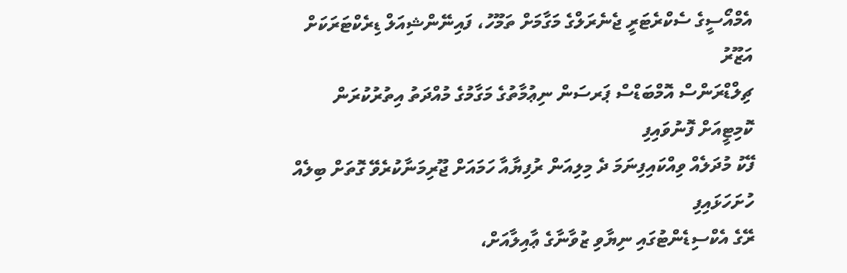އެމްއޯސީގެ ސެކްރެޓަރީ ޖެނެރަލްގެ މަގާމަށް ތަމޫހު، ފައިނޭންޝިއަލް ޑިރެކްޓަރަކަށް އަޒޫރު
ޗިލްޑްރަންސް އޮމްބަޑްސް ޕަރސަން ނިޢުމާތުގެ މަގާމުގެ މުއްދަތު އިތުރުކުރަން ކޮމިޓީއަށް ފޮނުވައިފި
ފޭކު މުދަލެއް ވިއްކައިފިނަމަ ދެ މިލިއަން ރުފިޔާއާ ހަމައަށް ޖޫރިމަނާކުރެވޭ ގޮތަށް ބިލެއް ހުށަހަޅައިފި
ރޭގެ އެކްސިޑެންޓުގައި ނިޔާވި ޒުވާނާގެ ޢާއިލާއަށް،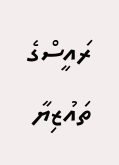ރައީސްގެ ތައުޒިޔާ